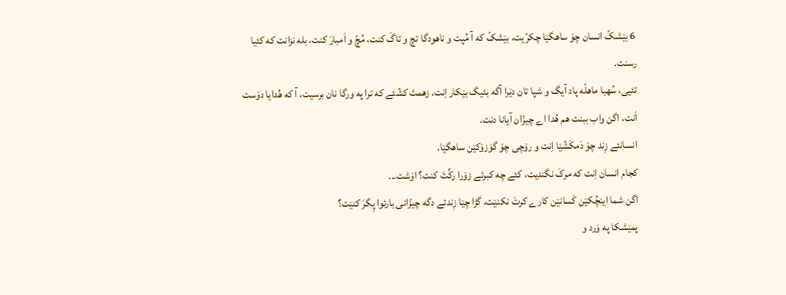6 بێشکّ انسان چۆ ساهگێا چکرّیت، بێشکّ که آ مُپت و ناهودگا تچ و تاگَ کنت، مُچّ و اَمبارَ کنت، بله نزانت که کئیا رسنت.
تئیی، سُهبا ماهلّه پاد آیگ و شپا تان دێرا آگه بئیگ بێکار اِنت. زهمتَ کشّئے که ترا په ورگا نان برسیت، آ که هُدایا دۆست اَنت، اگن واب ببنت هم هُدا اے چیزّان آیانا دنت.
انسانئے زِند چۆ دَمکَشّێا اِنت و رۆچی چۆ گوَزۆکێن ساهگێا.
کجام انسان اِنت که مرکَ نگندیت، کئے چه کبرئے زۆرا رکِّتَ کنت؟ اۆشت...
اگن شما اینچُکێن کَسانێن کارے کرتَ نکنێت، گڑا چێا زِندئے دگه چیزّانی بارئوا پِگرَ کنێت؟
پمێشکا په وَرد و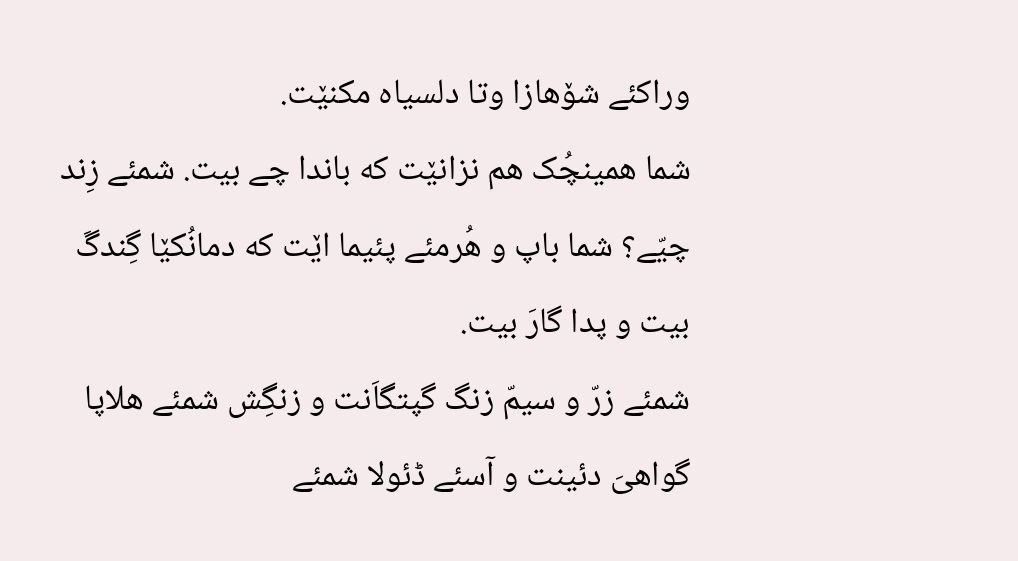وراکئے شۆهازا وتا دلسیاه مکنێت.
شما همینچُک هم نزانێت که باندا چے بیت. شمئے زِند چیّے؟ شما باپ و هُرمئے پئیما اێت که دمانُکێا گِندگَ بیت و پدا گارَ بیت.
شمئے زرّ و سیمّ زنگ گپتگاَنت و زنگِش شمئے هلاپا گواهیَ دئینت و آسئے ڈئولا شمئے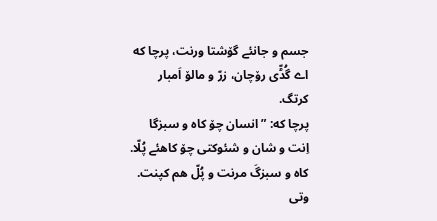جسم و جانئے گۆشتا ورنت، پرچا که اے گُڈّی رۆچان، زرّ و مالۆ اَمبار کرتگ.
پرچا که: ”انسان چۆ کاه و سبزگا اِنت و شان و شئوکتی چۆ کاهئے پُلّا. کاه و سبزگَ مرنت و پُلّ هم کپنت.
وتی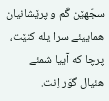سجّهێن گَم و پرێشانیان هماییئے سرا یله کنێت، پرچا که آییا شمئے هئیال گوَر اِنت.